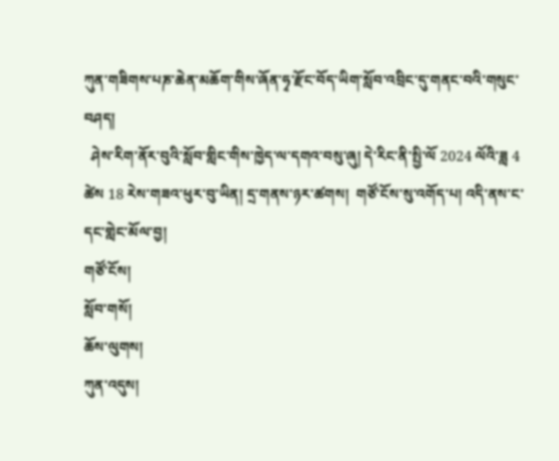ཀུན་གཟིགས་པཎ་ཆེན་མཆོག་གིས་ཞོན་ཧྭ་རྫོང་བོད་ཡིག་སློབ་འབྲིང་དུ་གནང་བའི་གསུང་བཤད།
  ཤེས་རིག་ནོར་བུའི་སློབ་གླིང་གིས་ཁྱེད་ལ་དགའ་བསུ་ཞུ། དེ་རིང་ནི་སྤྱི་ལོ 2024 ལོའི་ཟླ 4 ཚེས 18 རེས་གཟའ་ཕུར་བུ་ཡིན། དྲ་གནས་ཉར་ཚགས།  གཙོ་ངོས་སུ་འགོད་པ། འདི་ནས་ང་དང་གླེང་མོལ་བྱ།
གཙོ་ངོས།
སློབ་གསོ།
ཆོས་ལུགས།
ཀུན་འདུས།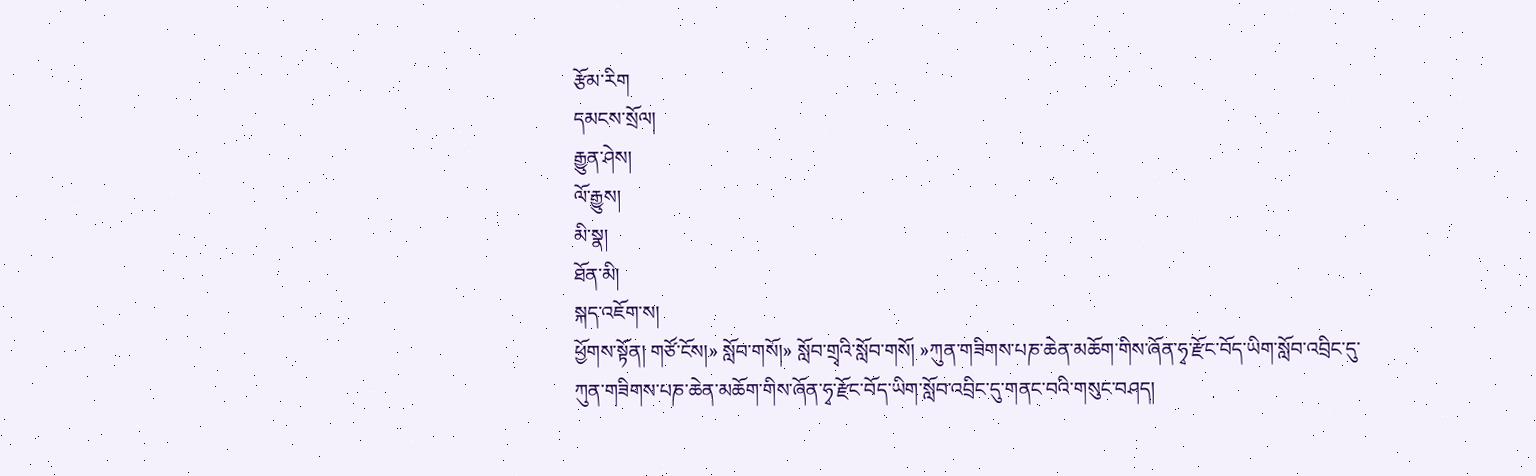རྩོམ་རིག
དམངས་སྲོལ།
རྒྱུན་ཤེས།
ལོ་རྒྱུས།
མི་སྣ།
ཐོན་མི།
སྐད་འཇོག་ས།
ཕྱོགས་སྟོན། གཙོ་ངོས།» སློབ་གསོ།» སློབ་གྲྭའི་སློབ་གསོ། »ཀུན་གཟིགས་པཎ་ཆེན་མཆོག་གིས་ཞོན་ཧྭ་རྫོང་བོད་ཡིག་སློབ་འབྲིང་དུ་
ཀུན་གཟིགས་པཎ་ཆེན་མཆོག་གིས་ཞོན་ཧྭ་རྫོང་བོད་ཡིག་སློབ་འབྲིང་དུ་གནང་བའི་གསུང་བཤད།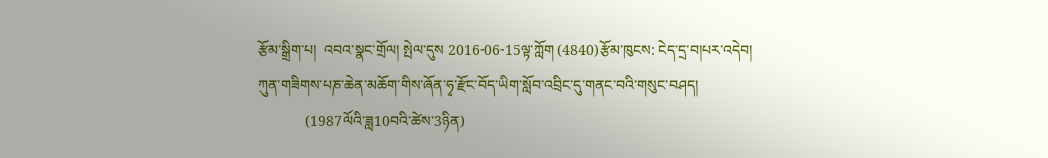རྩོམ་སྒྲིག་པ།  འབའ་སྣང་གྲོལ། སྤེལ་དུས 2016-06-15ལྟ་ཀློག (4840)རྩོམ་ཁུངས: ངེད་དྲ་བ།པར་འདེབ།
ཀུན་གཟིགས་པཎ་ཆེན་མཆོག་གིས་ཞོན་ཧྭ་རྫོང་བོད་ཡིག་སློབ་འབྲིང་དུ་གནང་བའི་གསུང་བཤད།
             (1987ལོའི་ཟླ10བའི་ཚེས་3ཉིན)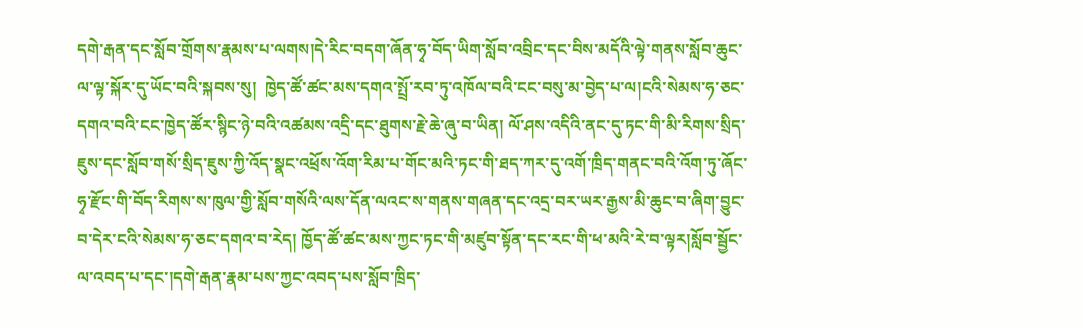དགེ་རྒན་དང་སློབ་གྲོགས་རྣམས་པ་ལགས།དེ་རིང་བདག་ཞོན་ཧྭ་བོད་ཡིག་སློབ་འབྲིང་དང་བིས་མདོའི་ལྟེ་གནས་སློབ་ཆུང་ལ་ལྟ་སྐོར་དུ་ཡོང་བའི་སྐབས་སུ།  ཁྱེད་ཚོ་ཚང་མས་དགའ་སྤྲོ་རབ་ཏུ་འཁོལ་བའི་ངང་བསུ་མ་བྱེད་པ་ལ།ངའི་སེམས་ཧ་ཅང་དགའ་བའི་ངང་ཁྱེད་ཚོར་སྙིང་ཉེ་བའི་འཚམས་འདྲི་དང་ཐུགས་རྗེ་ཆེ་ཞུ་བ་ཡིན། ལོ་ཤས་འདིའི་ནང་དུ་ཏང་གི་མི་རིགས་སྲིད་ཇུས་དང་སློབ་གསོ་སྲིད་ཇུས་ཀྱི་འོད་སྣང་འཕྲོས་འོག་རིམ་པ་གོང་མའི་ཏང་གི་ཐད་ཀར་དུ་འགོ་ཁྲིད་གནང་བའི་འོག་ཏུ་ཞོང་ཧྭ་རྫོང་གི་བོད་རིགས་ས་ཁུལ་གྱི་སློབ་གསོའི་ལས་དོན་ལའང་ས་གནས་གཞན་དང་འདྲ་བར་ཡར་རྒྱས་མི་ཆུང་བ་ཞིག་བྱུང་བ་དེར་ངའི་སེམས་ཧ་ཅང་དགའ་བ་རེད། ཁྱོད་ཚོ་ཚང་མས་ཀྱང་ཏང་གི་མཛུབ་སྟོན་དང་རང་གི་ཕ་མའི་རེ་བ་ལྟར།སློབ་སྦྱོང་ལ་འབད་པ་དང་།དགེ་རྒན་རྣམ་པས་ཀྱང་འབད་པས་སློབ་ཁྲིད་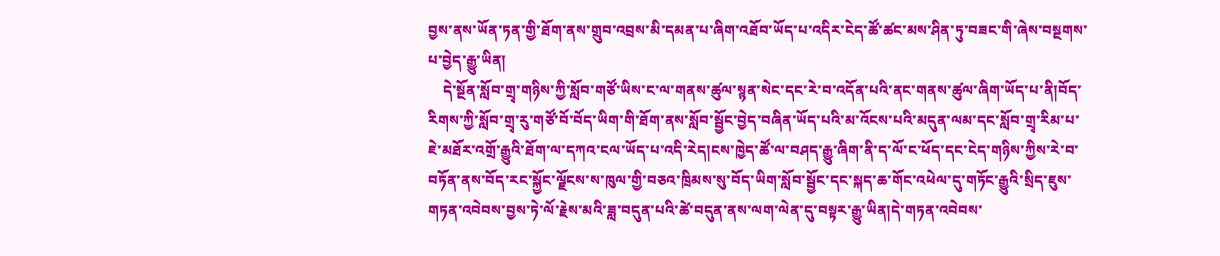བྱས་ནས་ཡོན་ཏན་གྱི་ཐོག་ནས་གྲུབ་འབྲས་མི་དམན་པ་ཞིག་འཐོབ་ཡོད་པ་འདིར་ངེད་ཚོ་ཚང་མས་ཤིན་ཏུ་བཟང་གི་ཞེས་བསྔགས་པ་བྱེད་རྒྱུ་ཡིན།
    དེ་སྔོན་སློབ་གྲྭ་གཉིས་ཀྱི་སློབ་གཙོ་ཡིས་ང་ལ་གནས་ཚུལ་སྙན་སེང་དང་རེ་བ་འདོན་པའི་ནང་གནས་ཚུལ་ཞིག་ཡོད་པ་ནི།བོད་རིགས་ཀྱི་སློབ་གྲྭ་རུ་གཙོ་བོ་བོད་ཡིག་གི་ཐོག་ནས་སློབ་སྦྱོང་བྱེད་བཞིན་ཡོད་པའི་མ་འོངས་པའི་མདུན་ལམ་དང་སློབ་གྲྭ་རིམ་པ་ཇེ་མཐོར་འགྲོ་རྒྱུའི་ཐོག་ལ་དཀའ་ངལ་ཡོད་པ་འདི་རེད།ངས་ཁྱེད་ཚོ་ལ་བཤད་རྒྱུ་ཞིག་ནི་ད་ལོ་ང་ཕོད་དང་ངེད་གཉིས་ཀྱིས་རེ་བ་བཏོན་ནས་བོད་རང་སྐྱོང་ལྗོངས་ས་ཁུལ་གྱི་བཅའ་ཁྲིམས་སུ་བོད་ཡིག་སློབ་སྦྱོང་དང་སྐད་ཆ་གོང་འཕེལ་དུ་གཏོང་རྒྱུའི་སྲིད་ཇུས་གཏན་འབེབས་བྱས་ཏེ་ལོ་རྗེས་མའི་ཟླ་བདུན་པའི་ཚེ་བདུན་ནས་ལག་ལེན་དུ་བསྟར་རྒྱུ་ཡིན།དེ་གཏན་འབེབས་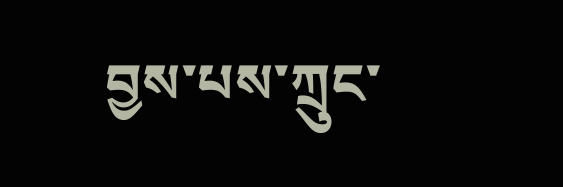བྱས་པས་ཀྲུང་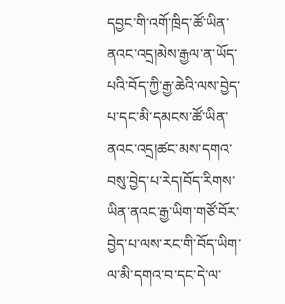དབྱང་གི་འགོ་ཁྲིད་ཚོ་ཡིན་ནའང་འདྲ།མེས་རྒྱལ་ན་ཡོད་པའི་བོད་ཀྱི་རྒྱ་ཆེའི་ལས་བྱེད་པ་དང་མི་དམངས་ཚོ་ཡིན་ནའང་འདྲ།ཚང་མས་དགའ་བསུ་བྱེད་པ་རེད།བོད་རིགས་ཡིན་ནའང་རྒྱ་ཡིག་གཙོ་བོར་བྱེད་པ་ལས་རང་གི་བོད་ཡིག་ལ་མི་དགའ་བ་དང་དེ་ལ་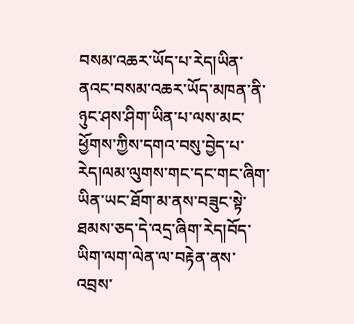བསམ་འཆར་ཡོད་པ་རེད།ཡིན་ནའང་བསམ་འཆར་ཡོད་མཁན་ནི་ཉུང་ཤས་ཤིག་ཡིན་པ་ལས་མང་ཕྱོགས་ཀྱིས་དགའ་བསུ་བྱེད་པ་རེད།ལམ་ལུགས་གང་དང་གང་ཞིག་ཡིན་ཡང་ཐོག་མ་ནས་བཟུང་སྟེ་ཐམས་ཅད་དེ་འདྲ་ཞིག་རེད།བོད་ཡིག་ལག་ལེན་ལ་བརྟེན་ནས་འབྲས་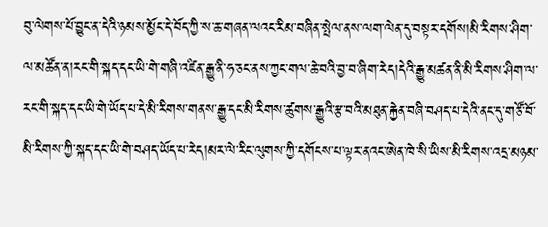བུ་ལེགས་པོ་བྱུང་ན་དེའི་ཉམས་མྱོང་དེ་བོད་ཀྱི་ས་ཆ་གཞན་ལའང་རིམ་བཞིན་སྤེལ་ནས་ལག་ལེན་དུ་བསྟར་དགོས།མི་རིགས་ཤིག་ལ་མཚོན་ན།རང་གི་སྐད་དང་ཡི་གེ་གཞི་འཛིན་རྒྱུ་ནི་ཧ་ཅང་ནས་ཀྱང་གལ་ཆེ་བའི་བྱ་བ་ཞིག་རེད།དེའི་རྒྱུ་མཚན་ནི་མི་རིགས་ཤིག་ལ་རང་གི་སྐད་དང་ཡི་གེ་ཡོད་པ་དེ་མི་རིགས་གནས་རྒྱུ་དང་མི་རིགས་ཚུགས་རྒྱུའི་རྩ་བའི་མཐུན་རྐྱེན་བཞི་བཤད་པ་དེའི་ནང་དུ་གཙོ་བོ་མི་རིགས་ཀྱི་སྐད་དང་ཡི་གེ་བཤད་ཡོད་པ་རེད།མར་ལེ་རིང་ལུགས་ཀྱི་དགོངས་པ་ལྟར་ནའང་ཨེན་ཁེ་སི་ཡིས་མི་རིགས་འདྲ་མཉམ་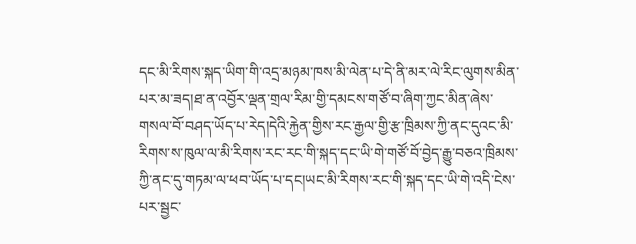དང་མི་རིགས་སྐད་ཡིག་གི་འདྲ་མཉམ་ཁས་མི་ལེན་པ་དེ་ནི་མར་ལེ་རིང་ལུགས་མིན་པར་མ་ཟད།ཐ་ན་འབྱོར་ལྡན་གྲལ་རིམ་གྱི་དམངས་གཙོ་བ་ཞིག་ཀྱང་མིན་ཞེས་གསལ་བོ་བཤད་ཡོད་པ་རེད།དེའི་རྐྱེན་གྱིས་རང་རྒྱལ་གྱི་རྩ་ཁྲིམས་ཀྱི་ནང་དུའང་མི་རིགས་ས་ཁུལ་ལ་མི་རིགས་རང་རང་གི་སྐད་དང་ཡི་གེ་གཙོ་བོ་བྱེད་རྒྱུ་བཅའ་ཁྲིམས་ཀྱི་ནང་དུ་གཏམ་ལ་ཕབ་ཡོད་པ་དང།ཡང་མི་རིགས་རང་གི་སྐད་དང་ཡི་གེ་འདི་ངེས་པར་སྦྱང་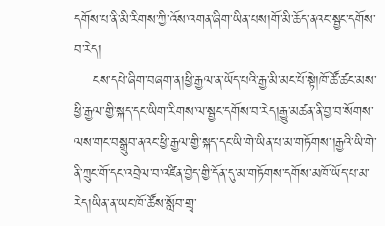དགོས་པ་ནི་མི་རིགས་ཀྱི་འོས་འགན་ཞིག་ཡིན་པས།གོ་མི་ཆོད་ནའང་སྦྱང་དགོས་བ་རེད།
    ངས་དཔེ་ཞིག་བཞག་ན།ཕྱི་རྒྱལ་ན་ཡོད་པའི་རྒྱ་མི་མང་པོ་སྟེ།ཁོ་ཚོ་ཚང་མས་ཕྱི་རྒྱལ་གྱི་སྐད་དང་ཡིག་རིགས་ལ་སྦྱང་དགོས་བ་རེད།རྒྱུ་མཚན་ནི་བྱ་བ་སོགས་ལས་གང་བསྒྲུབ་ནའང་ཕྱི་རྒྱལ་གྱི་སྐད་དང་ཡི་གེ་ཡིན་པ་མ་གཏོགས་།རྒྱའི་ཡི་གེ་ནི་ཀྲུང་གོ་དང་འབྲེལ་བ་འཛིན་བྱེད་གྱི་དོན་དུ་མ་གཏོགས་དགོས་མཁོ་ཡོད་པ་མ་རེད།ཡིན་ན་ཡང་ཁོ་ཚོས་སློབ་གྲྭ་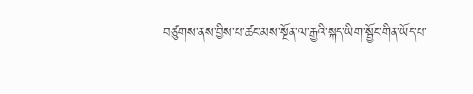བཙུགས་ནས་བྱིས་པ་ཚང་མས་སྔོན་ལ་རྒྱའི་སྐད་ཡིག་སྦྱོང་གིན་ཡོད་པ་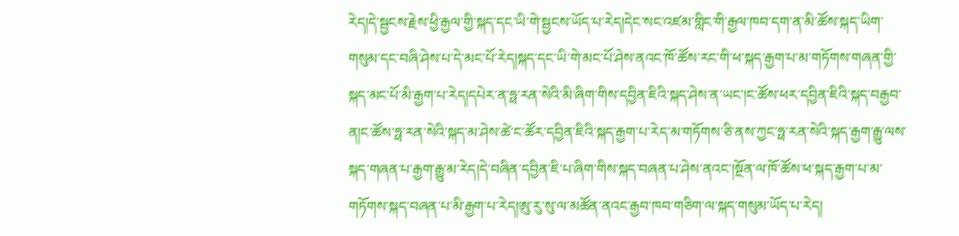རེད།དེ་སྦྱངས་རྗེས་ཕྱི་རྒྱལ་གྱི་སྐད་དང་ཡི་གེ་སྦྱངས་ཡོད་པ་རེད།དེང་སང་འཛམ་གླིང་གི་རྒྱལ་ཁབ་དག་ན་མི་ཚོས་སྐད་ཡིག་གསུམ་དང་བཞི་ཤེས་པ་དེ་མང་པོ་རེད།སྐད་དང་ཡི་གེ་མང་པོ་ཤེས་ནའང་ཁོ་ཚོས་རང་གི་ཕ་སྐད་རྒྱག་པ་མ་གཏོགས་གཞན་གྱི་སྐད་མང་པོ་མི་རྒྱག་པ་རེད།དཔེར་ན་ཧྥ་རན་སེའི་མི་ཞིག་གིས་དབྱིན་ཇིའི་སྐད་ཤེས་ན་ཡང་།ང་ཚོས་ཕར་དབྱིན་ཇིའི་སྐད་བརྒྱབ་ན།ང་ཚོས་ཧྥ་རན་སེའི་སྐད་མ་ཤེས་ཚེ་ང་ཚོར་དབྱིན་ཇིའི་སྐད་རྒྱག་པ་རེད་མ་གཏོགས་ཅི་ནས་ཀྱང་ཧྥ་རན་སེའི་སྐད་རྒྱག་རྒྱུ་ལས་སྐད་གཞན་པ་རྒྱག་རྒྱུ་མ་རེད།དེ་བཞིན་དབྱིན་ཇི་པ་ཞིག་གིས་སྐད་བཞན་པ་ཤེས་ནའང་།སྔོན་ལ་ཁོ་ཚོས་ཕ་སྐད་རྒྱག་པ་མ་གཏོགས་སྐད་བཞན་པ་མི་རྒྱག་པ་རེད།ཨུ་རུ་སུ་ལ་མཚོན་ནའང་རྒྱབ་ཁབ་གཅིག་ལ་སྐད་གསུམ་ཡོད་པ་རེད།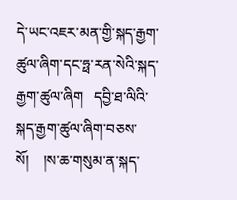དེ་ཡང་འཇར་མན་གྱི་སྐད་རྒྱག་ཚུལ་ཞིག་དང་ཧྥ་རན་སེའི་སྐད་རྒྱག་ཚུལ་ཞིག   དབྱི་ཐ་ལིའི་སྐད་རྒྱག་ཚུལ་ཞིག་བཅས་སོ།    །ས་ཆ་གསུམ་ན་སྐད་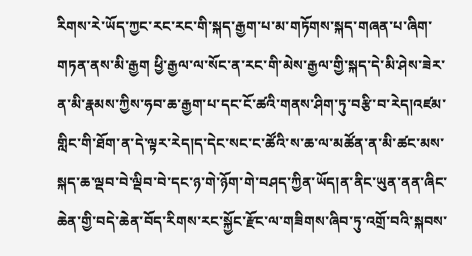རིགས་རེ་ཡོད་ཀྱང་རང་རང་གི་སྐད་རྒྱག་པ་མ་གཏོགས་སྐད་གཞན་པ་ཞིག་གཏན་ནས་མི་རྒྱག ཕྱི་རྒྱལ་ལ་སོང་ན་རང་གི་མེས་རྒྱལ་གྱི་སྐད་དེ་མི་ཤེས་ཟེར་ན་མི་རྣམས་ཀྱིས་ཧབ་ཆ་རྒྱག་པ་དང་ངོ་ཚའི་གནས་ཤིག་ཏུ་བརྩི་བ་རེད།འཛམ་གླིང་གི་ཐོག་ན་དེ་ལྟར་རེད།ད་དེང་སང་ང་ཚོའི་ས་ཆ་ལ་མཚོན་ན་མི་ཚང་མས་སྐད་ཆ་ལྡབ་བེ་ལྡིབ་བེ་དང་ཉ་གེ་ཉོག་གེ་བཤད་ཀྱིན་ཡོད།ན་ནིང་ཡུན་ནན་ཞིང་ཆེན་གྱི་བདེ་ཆེན་བོད་རིགས་རང་སྐྱོང་རྫོང་ལ་གཟིགས་ཞིབ་ཏུ་འགྲོ་བའི་སྐབས་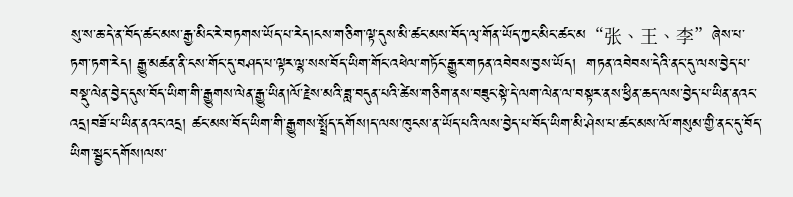སུ་ས་ཆ་དེ་ན་བོད་ཚང་མས་རྒྱ་མིང་རེ་བཏགས་ཡོད་པ་རེད།ངས་གཅིག་ལྟ་དུས་མི་ཚང་མས་བོད་ལྭ་གོན་ཡོད་ཀྱང་མིང་ཚང་མ“张、王、李”ཞེས་པ་ཏག་ཏག་རེད། རྒྱུ་མཚན་ནི་ངས་གོང་དུ་བཤད་པ་ལྟར་ལྷ་སས་བོད་ཡིག་གོང་འཕེལ་གཏོང་རྒྱུར་གཏན་འབེབས་བྱས་ཡོད།  གཏན་འབེབས་དེའི་ནང་དུ་ལས་བྱེད་པ་བསྡུ་ལེན་བྱེད་དུས་བོད་ཡིག་གི་རྒྱུགས་ལེན་རྒྱུ་ཡིན།ལོ་རྗེས་མའི་ཟླ་བདུན་པའི་ཚེས་གཅིག་ནས་བཟུང་སྟེ་དེ་ལག་ལེན་ལ་བསྟར་ནས་ཕྱིན་ཆད་ལས་བྱེད་པ་ཡིན་ནའང་འདྲ།བཟོ་པ་ཡིན་ནའང་འདྲ། ཚང་མས་བོད་ཡིག་གི་རྒྱུགས་སྤྲོད་དགོས།ད་ལས་ཁུངས་ན་ཡོད་པའི་ལས་བྱེད་པ་བོད་ཡིག་མི་ཤེས་པ་ཚང་མས་ལོ་གསུམ་གྱི་ནང་དུ་བོད་ཡིག་སྦྱང་དགོས།ལས་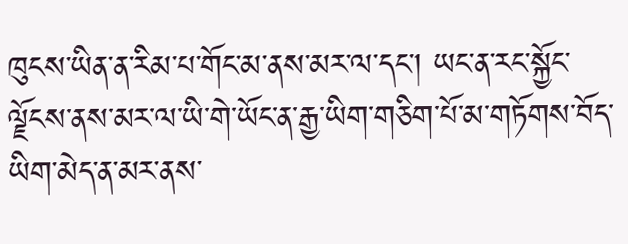ཁུངས་ཡིན་ན་རིམ་པ་གོང་མ་ནས་མར་ལ་དང་། ཡང་ན་རང་སྐྱོང་ལྗོངས་ནས་མར་ལ་ཡི་གེ་ཡོང་ན་རྒྱ་ཡིག་གཅིག་པོ་མ་གཏོགས་བོད་ཡིག་མེད་ན་མར་ནས་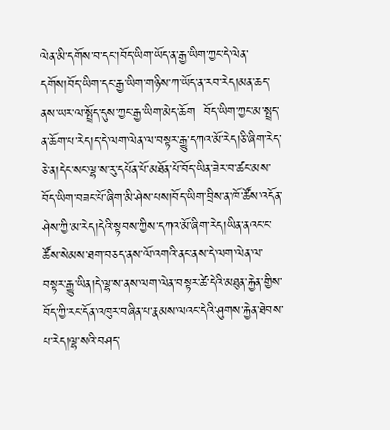ལེན་མི་དགོས་བ་དང་།བོད་ཡིག་ཡོད་ན་རྒྱ་ཡིག་ཀྱང་དེ་ལེན་དགོས།བོད་ཡིག་དང་རྒྱ་ཡིག་གཉིས་ཀ་ཡོད་ན་རབ་རེད།མན་ཆད་ནས་ཡར་ལ་སྤྲོད་དུས་ཀྱང་རྒྱ་ཡིག་མེད་ཆོག  བོད་ཡིག་ཀྱང་མ་སྤྲད་ན་ཆོག་པ་རེད།ད་དེ་ལག་ལེན་ལ་བསྟར་རྒྱུ་དཀའ་མོ་རེད།ཅི་ཞིག་རེད་ཅེ་ན།དེང་སང་ལྷ་ས་རུ་དཔོན་པོ་མཐོན་པོ་བོད་ཡིན་ཟེར་བ་ཚང་མས་བོད་ཡིག་བཟང་པོ་ཞིག་མི་ཤེས་པས།བོད་ཡིག་བྲིས་ན་ཁོ་ཚོས་འདོན་ཤེས་ཀྱི་མ་རེད།དེའི་སྟབས་ཀྱིས་དཀའ་མོ་ཞིག་རེད།ཡིན་ནའང་ང་ཚོས་སེམས་ཐག་བཅད་ནས་ལོ་འགའི་ནང་ནས་དེ་ལག་ལེན་ལ་བསྟར་རྒྱུ་ཡིན།དེ་ལྷ་ས་ནས་ལག་ལེན་བསྟར་ཚེ་དེའི་མཐུན་རྐྱེན་གྱིས་བོད་ཀྱི་རང་དོན་འཁུར་བཞིན་པ་རྣམས་ལའང་དེའི་ཤུགས་རྐྱེན་ཐེབས་པ་རེད།ལྷ་སའི་བཤད་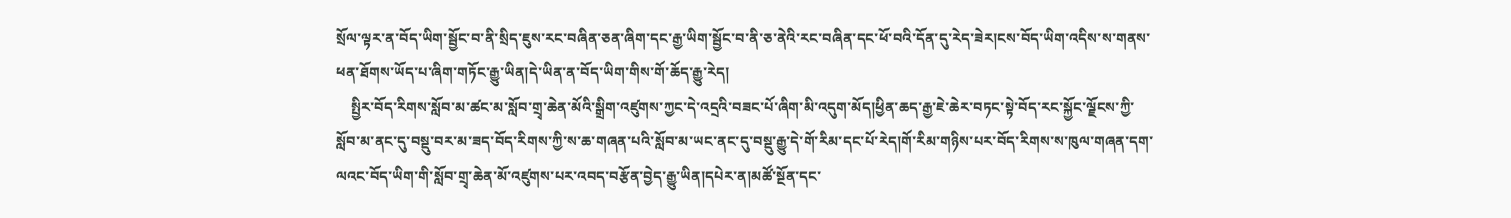སྲོལ་ལྟར་ན་བོད་ཡིག་སྦྱོང་བ་ནི་སྲིད་ཇུས་རང་བཞིན་ཅན་ཞིག་དང་རྒྱ་ཡིག་སྦྱོང་བ་ནི་ཅ་ནེའི་རང་བཞིན་དང་ཕོ་བའི་དོན་དུ་རེད་ཟེར།ངས་བོད་ཡིག་འདིས་ས་གནས་ཕན་ཐོགས་ཡོད་པ་ཞིག་གཏོང་རྒྱུ་ཡིན།དེ་ཡིན་ན་བོད་ཡིག་གིས་གོ་ཆོད་རྒྱུ་རེད།
    སྤྱིར་བོད་རིགས་སློབ་མ་ཚང་མ་སློབ་གྲྭ་ཆེན་མོའི་སྒྲིག་འཛུགས་ཀྱང་དེ་འདྲའི་བཟང་པོ་ཞིག་མི་འདུག་མོད།ཕྱིན་ཆད་རྒྱ་ཇེ་ཆེར་བཏང་སྟེ་བོད་རང་སྐྱོང་ལྗོངས་ཀྱི་སློབ་མ་ནང་དུ་བསྡུ་བར་མ་ཟད་བོད་རིགས་ཀྱི་ས་ཆ་གཞན་པའི་སློབ་མ་ཡང་ནང་དུ་བསྡུ་རྒྱུ་དེ་གོ་རིམ་དང་པོ་རེད།གོ་རིམ་གཉིས་པར་བོད་རིགས་ས་ཁུལ་གཞན་དག་ལའང་བོད་ཡིག་གི་སློབ་གྲྭ་ཆེན་མོ་འཛུགས་པར་འབད་བརྩོན་བྱེད་རྒྱུ་ཡིན།དཔེར་ན།མཚོ་སྔོན་དང་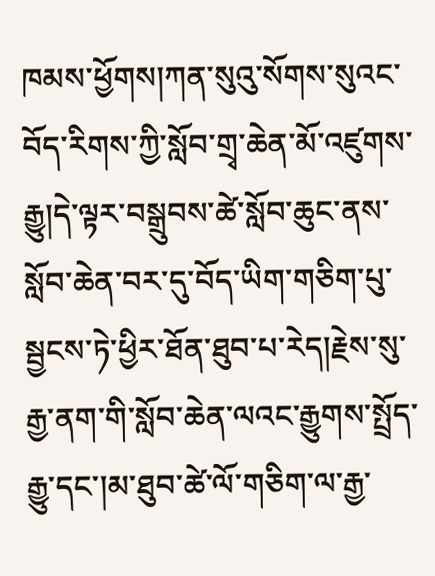ཁམས་ཕྱོགས།ཀན་སུའུ་སོགས་སུའང་བོད་རིགས་ཀྱི་སློབ་གྲྭ་ཆེན་མོ་འཛུགས་རྒྱུ།དེ་ལྟར་བསྒྲུབས་ཚེ་སློབ་ཆུང་ནས་སློབ་ཆེན་བར་དུ་བོད་ཡིག་གཅིག་པུ་སྦྱངས་ཏེ་ཕྱིར་ཐོན་ཐུབ་པ་རེད།རྗེས་སུ་རྒྱ་ནག་གི་སློབ་ཆེན་ལའང་རྒྱུགས་སྤྲོད་རྒྱུ་དང་།མ་ཐུབ་ཚེ་ལོ་གཅིག་ལ་རྒྱ་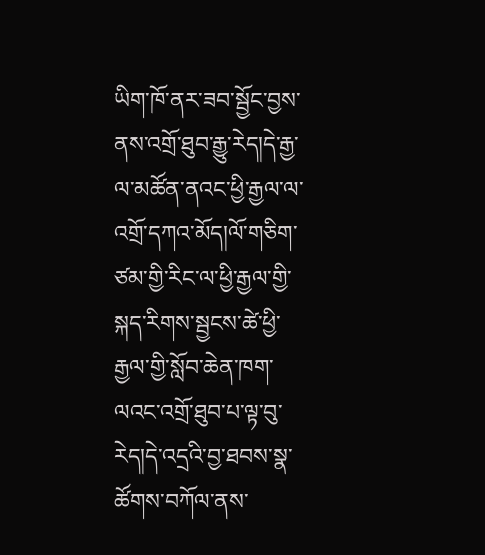ཡིག་ཁོ་ནར་ཟབ་སྦྱོང་བྱས་ནས་འགྲོ་ཐུབ་རྒྱུ་རེད།དེ་རྒྱ་ལ་མཚོན་ནའང་ཕྱི་རྒྱལ་ལ་འགྲོ་དཀའ་མོད།ལོ་གཅིག་ཙམ་གྱི་རིང་ལ་ཕྱི་རྒྱལ་གྱི་སྐད་རིགས་སྦྱངས་ཚེ་ཕྱི་རྒྱལ་གྱི་སློབ་ཆེན་ཁག་ལའང་འགྲོ་ཐུབ་པ་ལྟ་བུ་རེད།དེ་འདྲའི་བྱ་ཐབས་སྣ་ཚོགས་བཀོལ་ནས་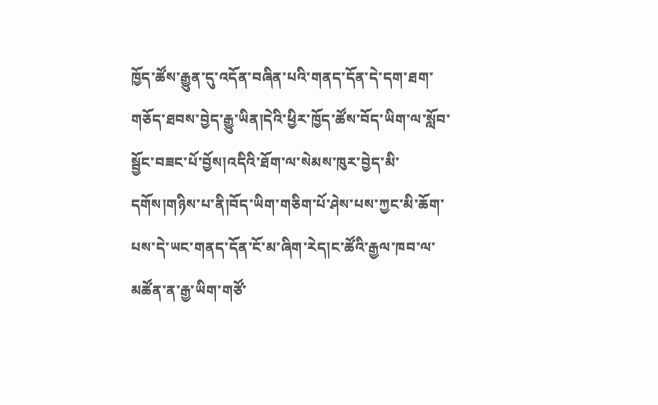ཁྱོད་ཚོས་རྒྱུན་དུ་འདོན་བཞིན་པའི་གནད་དོན་དེ་དག་ཐག་གཅོད་ཐབས་བྱེད་རྒྱུ་ཡིན།དེའི་ཕྱིར་ཁྱོད་ཚོས་བོད་ཡིག་ལ་སློབ་སྦྱོང་བཟང་པོ་བྱོས།འདིའི་ཐོག་ལ་སེམས་ཁུར་བྱེད་མི་དགོས།གཉིས་པ་ནི།བོད་ཡིག་གཅིག་པོ་ཤེས་པས་ཀྱང་མི་ཆོག་པས་དེ་ཡང་གནད་དོན་ངོ་མ་ཞིག་རེད།ང་ཚོའི་རྒྱལ་ཁབ་ལ་མཚོན་ན་རྒྱ་ཡིག་གཙོ་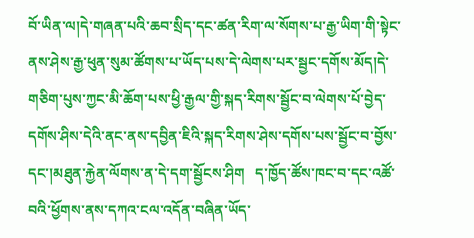བོ་ཡིན་ལ།དེ་གཞན་པའི་ཆབ་སྲིད་དང་ཚན་རིག་ལ་སོགས་པ་རྒྱ་ཡིག་གི་སྟེང་ནས་ཤེས་རྒྱ་ཕུན་སུམ་ཚོགས་པ་ཡོད་པས་དེ་ལེགས་པར་སྦྱང་དགོས་མོད།དེ་གཅིག་པུས་ཀྱང་མི་ཆོག་པས་ཕྱི་རྒྱལ་གྱི་སྐད་རིགས་སྦྱོང་བ་ལེགས་པོ་བྱེད་དགོས་ཤིས་དེའི་ནང་ནས་དབྱིན་ཇིའི་སྐད་རིགས་ཤེས་དགོས་པས་སྦྱོང་བ་བྱོས་དང་།མཐུན་རྐྱེན་ལོགས་ན་དེ་དག་སྦྱོངས་ཤིག   ད་ཁྱོད་ཚོས་ཁང་བ་དང་འཚོ་བའི་ཕྱོགས་ནས་དཀའ་ངལ་འདོན་བཞིན་ཡོད་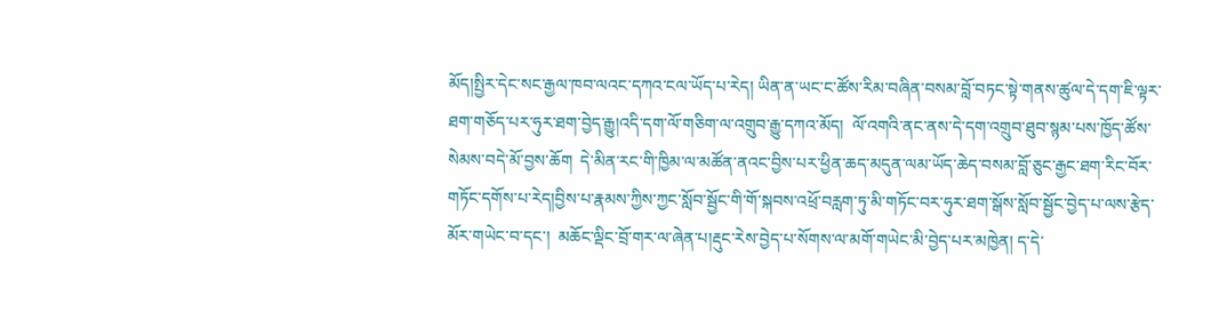མོད།སྤྱིར་དེང་སང་རྒྱལ་ཁབ་ལའང་དཀའ་ངལ་ཡོད་པ་རེད། ཡིན་ན་ཡང་ང་ཚོས་རིམ་བཞིན་བསམ་བློ་བཏང་སྟེ་གནས་ཚུལ་དེ་དག་ཇི་ལྟར་ཐག་གཅོད་པར་ཧུར་ཐག་བྱེད་རྒྱུ།འདི་དག་ལོ་གཅིག་ལ་འགྲུབ་རྒྱུ་དཀའ་མོད།  ལོ་འགའི་ནང་ནས་དེ་དག་འགྲུབ་ཐུབ་སྙམ་པས་ཁྱོད་ཚོས་སེམས་བདེ་མོ་བྱས་ཆོག  དེ་མིན་རང་གི་ཁྱིམ་ལ་མཚོན་ནའང་བྱིས་པར་ཕྱིན་ཆད་མདུན་ལམ་ཡོད་ཆེད་བསམ་བློ་ཅུང་རྒྱང་ཐག་རིང་བོར་གཏོང་དགོས་པ་རེད།བྱིས་པ་རྣམས་ཀྱིས་ཀྱང་སློབ་སྦྱོང་གི་གོ་སྐབས་འཕྲོ་བརླག་ཏུ་མི་གཏོང་བར་ཧུར་ཐག་སྒོས་སློབ་སྦྱོང་བྱེད་པ་ལས་རྩེད་མོར་གཡེང་བ་དང་།  མཆོང་ལྡིང་བྲོ་གར་ལ་ཞེན་པ།རྡུང་རེས་བྱེད་པ་སོགས་ལ་མགོ་གཡེང་མི་བྱེད་པར་མཁྱེན། ད་དེ་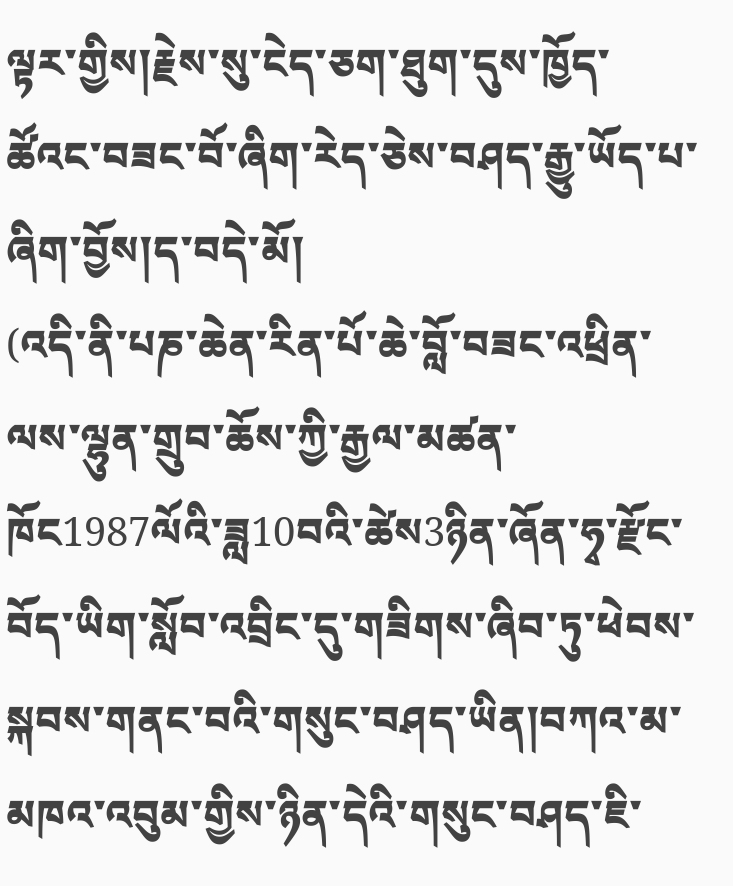ལྟར་གྱིས།རྗེས་སུ་ངེད་ཅག་ཐུག་དུས་ཁྱོད་ཚོའང་བཟང་བོ་ཞིག་རེད་ཅེས་བཤད་རྒྱུ་ཡོད་པ་ཞིག་བྱོས།ད་བདེ་མོ།
(འདི་ནི་པཎ་ཆེན་རིན་པོ་ཆེ་བློ་བཟང་འཕྲིན་ལས་ལྷུན་གྲུབ་ཆོས་ཀྱི་རྒྱལ་མཚན་ཁོང1987ལོའི་ཟླ10བའི་ཚེས3ཉིན་ཞོན་ཧྭ་རྫོང་བོད་ཡིག་སློབ་འབྲིང་དུ་གཟིགས་ཞིབ་ཏུ་ཕེབས་སྐབས་གནང་བའི་གསུང་བཤད་ཡིན།བཀའ་མ་མཁའ་འབུམ་གྱིས་ཉིན་དེའི་གསུང་བཤད་ཇི་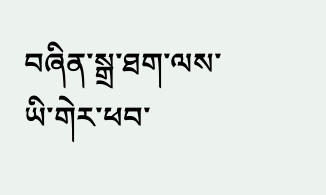བཞིན་སྒྲ་ཐག་ལས་ཡི་གེར་ཕབ་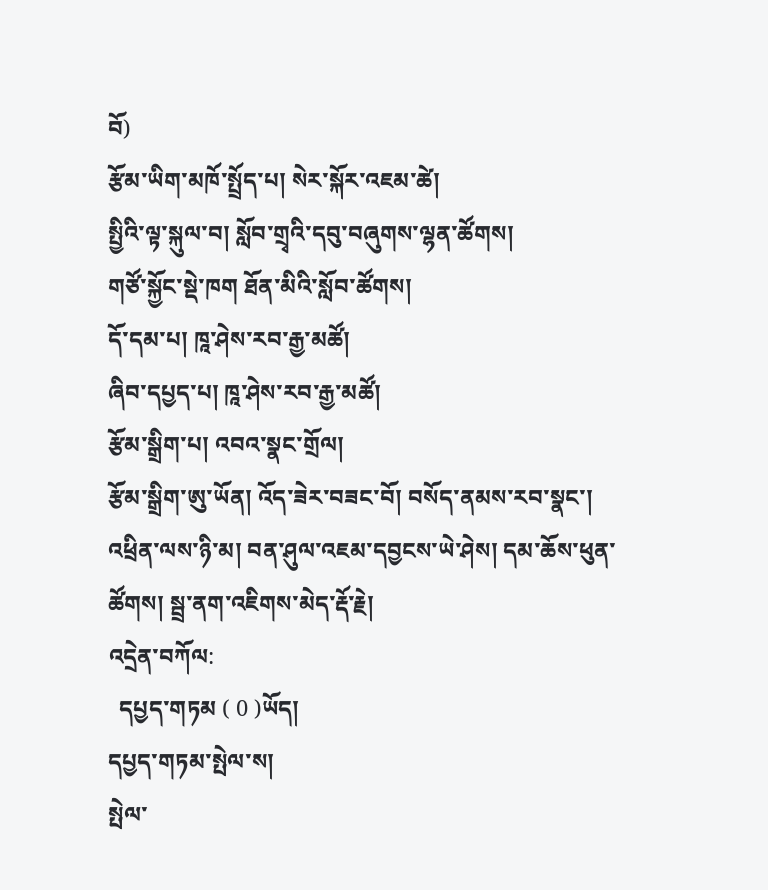བོ)
རྩོམ་ཡིག་མཁོ་སྤྲོད་པ། སེར་སྐོར་འཇམ་ཚེ།
སྤྱིའི་ལྟ་སྐུལ་བ། སློབ་གྲྭའི་དབུ་བཞུགས་ལྷན་ཚོགས།
གཙོ་སྐྱོང་སྡེ་ཁག ཐོན་མིའི་སློབ་ཚོགས།
དོ་དམ་པ། ཁཱ་ཤེས་རབ་རྒྱ་མཚོ།
ཞིབ་དཔྱད་པ། ཁཱ་ཤེས་རབ་རྒྱ་མཚོ།
རྩོམ་སྒྲིག་པ། འབའ་སྣང་གྲོལ།
རྩོམ་སྒྲིག་ཨུ་ཡོན། འོད་ཟེར་བཟང་བོ། བསོད་ནམས་རབ་སྣང་། འཕྲིན་ལས་ཉི་མ། བན་ཤུལ་འཇམ་དབྱངས་ཡེ་ཤེས། དམ་ཆོས་ཕུན་ཚོགས། སྦྲ་ནག་འཇིགས་མེད་རྡོ་རྗེ།
འདྲེན་བཀོལ:
  དཔྱད་གཏམ ( 0 )ཡོད།
དཔྱད་གཏམ་སྤེལ་ས།
སྤེལ་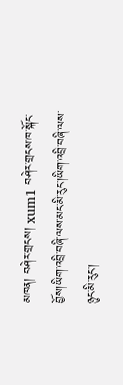མཁན། བཤེར་གྲངས། xum1 བཤེར་གྲངས་ཁ་སྐོང་བྱོས།ཡིག་འབྲི་བཞི་ལས་མང་མི་རུང་།ཡིག་འབྲི་བཞི་ལས་ཉུང་མི་རུང་།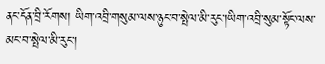ནང་དོན་བྲི་རོགས། ཡིག་འབྲི་གསུམ་ལས་ཉུང་བ་སྤེལ་མི་རུང་།ཡིག་འབྲི་སུམ་སྟོང་ལས་མང་བ་སྤེལ་མི་རུང་།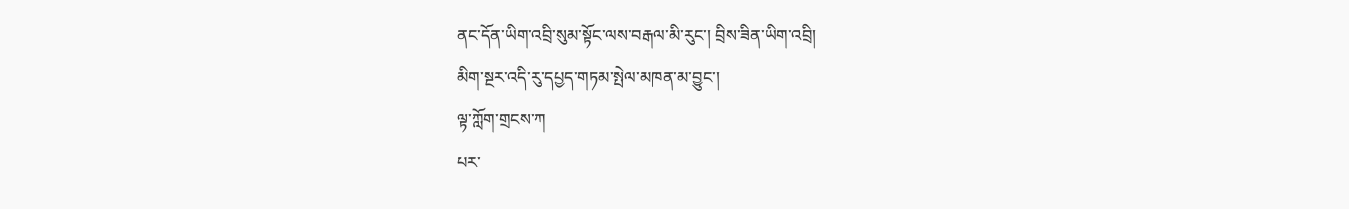ནང་དོན་ཡིག་འབྲི་སུམ་སྟོང་ལས་བརྒལ་མི་རུང་། བྲིས་ཟིན་ཡིག་འབྲི།
མིག་སྔར་འདི་རུ་དཔྱད་གཏམ་སྤེལ་མཁན་མ་བྱུང་།
ལྟ་ཀློག་གྲངས་ཀ
པར་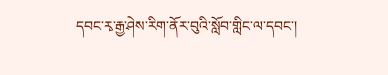དབང་རྭ་རྒྱ་ཤེས་རིག་ནོར་བུའི་སློབ་གླིང་ལ་དབང་།